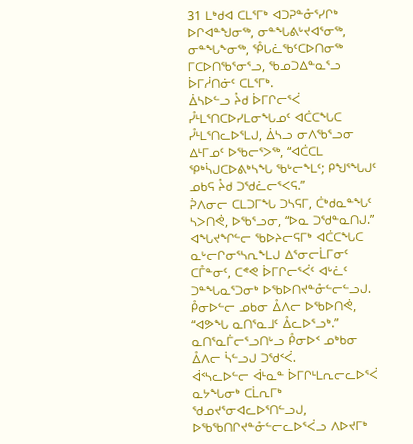31 ᒪᒃᑯᐊ ᑕᒪᕐᒥᒃ ᐊᑐᕈᓐᓁᕐᓯᒋᒃ ᐅᒋᐊᓐᖑᓂᖅ, ᓂᓐᖓᕕᒡᔪᐊᕐᓂᖅ, ᓂᓐᖓᖕᓂᖅ, ᕾᒐᓛᖃᑦᑕᐅᑎᓂᖅ ᒥᑕᐅᑎᖃᕐᓂᕐᓗ, ᖃᓄᑐᐃᓐᓇᕐᓗ ᐆᒥᓲᑎᓃᑦ ᑕᒪᕐᒥᒃ.
ᐄᓴᐅᓪᓗ ᔧᑯ ᐆᒥᒋᓕᕐᐹ ᓮᒻᒪᕐᑎᑕᐅᓯᒪᓂᖓᓄᑦ ᐊᑖᑕᖓᑕ ᓮᒻᒪᕐᑎᓚᐅᕐᒪᒍ, ᐄᓴᓗ ᓂᐱᖃᕐᓗᓂ ᐃᒻᒥᓄᑦ ᐅᖃᓕᕐᐳᖅ, “ᐊᑖᑕᒪ ᕿᒃᓵᒍᑕᐅᕕᒃᓴᖓ ᖃᒡᓕᖕᒪᑦ; ᑭᖑᕐᖓᒍᑦ ᓄᑲᕋ ᔧᑯ ᑐᖁᓛᓕᕐᐸᕋ.”
ᕉᐱᓂᓕ ᑕᒪᑐᒥᖓ ᑐᓴᕋᒥ, ᑖᒃᑯᓇᓐᖓᑦ ᓴᐳᑎᕚ, ᐅᖃᕐᓗᓂ, “ᐅᓇ ᑐᖁᓐᓇᑎᒍ.”
ᐊᖓᔪᖏᓪᓕ ᖃᐅᔨᓕᕋᒥᒃ ᐊᑖᑕᖓᑕ ᓇᒡᓕᒋᓂᕐᓴᕆᖕᒪᒍ ᐃᕐᓂᓕᒫᒥᓂᑦ ᑕᒤᓐᓂᑦ, ᑕᕝᕙ ᐆᒥᒋᓕᕐᐹᑦ ᐊᒡᓛᑦ ᑐᓐᖓᓇᕐᑐᓂᒃ ᐅᖃᐅᑎᔪᓐᓁᓪᓕᓪᓗᒍ.
ᑬᓂᐅᓪᓕ ᓄᑲᓂ ᐂᐱᓕ ᐅᖃᐅᑎᕚ, “ᐊᕗᖓ ᓇᑎᕐᓇᒧᑦ ᐂᓚᐅᕐᓗᒃ.” ᓇᑎᕐᓇᒦᓕᕐᓗᑎᒡᓗ ᑬᓂᐅᑉ ᓄᒃᑲᓂ ᐂᐱᓕ ᓵᓪᓗᒍ ᑐᖁᑉᐹ.
ᐋᑉᓴᓚᐅᓪᓕ ᐋᒻᓇᓐ ᐆᒥᒋᒻᒪᕆᓕᓚᐅᕐᐹ ᓇᔭᖓᓂᒃ ᑕᒫᕆᒥᒃ ᖁᓄᔪᕐᓂᐊᓚᐅᕐᑎᓪᓗᒍ, ᐅᖃᖃᑎᒋᔪᓐᓁᓪᓕᓚᐅᕐᐹᓗ ᐱᐅᔪᒥᒃ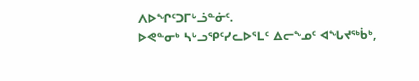ᐱᐅᖏᑦᑐᒥᒡᓘᓐᓃᑦ.
ᐅᕙᓐᓂᒃ ᓴᒡᓗᕿᑦᓯᓚᐅᕐᒪᑦ ᐃᓕᖕᓄᑦ ᐊᖓᔪᖅᑳᒃ,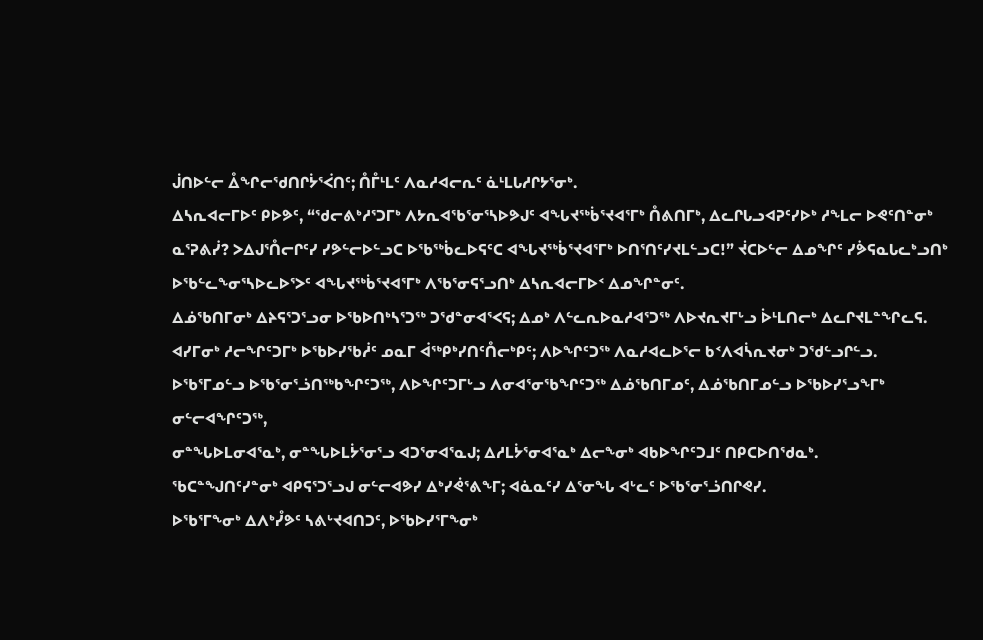ᒎᑎᐅᓪᓕ ᐂᖏᓕᖁᑎᒋᔮᕐᐹᑎᑦ; ᑍᒤᒻᒪᑦ ᐱᓇᓱᐊᓕᕆᑦ ᓈᒻᒪᒐᓱᒋᔭᕐᓂᒃ.
ᐃᓴᕆᐊᓕᒥᐅᑦ ᑭᐅᕗᑦ, “ᖁᓕᕕᒃᓱᕐᑐᒥᒃ ᐱᔭᕆᐊᖃᕐᓂᕐᓴᐅᕗᒍᑦ ᐊᖓᔪᖅᑳᕐᔪᐊᕐᒥᒃ ᑍᕕᑎᒥᒃ, ᐃᓚᒋᒐᓗᐊᕈᑦᓯᐅᒃ ᓱᖕᒪᓕ ᐅᕙᑦᑎᓐᓂᒃ ᓇᕐᕈᕕᓰ? ᐳᐃᒍᕐᑍᓕᒋᑦᓯ ᓯᕗᓪᓕᐅᓪᓗᑕ ᐅᖃᖅᑳᓚᐅᕋᑦᑕ ᐊᖓᔪᖅᑳᕐᔪᐊᕐᒥᒃ ᐅᑎᕐᑎᑦᓯᔪᒪᓪᓗᑕ!” ᔫᑕᐅᓪᓕ ᐃᓄᖏᑦ ᓯᕘᕋᓇᒐᓚᒃᓗᑎᒃ ᐅᖃᓪᓚᖕᓂᕐᓴᐅᓚᐅᕐᐳᑦ ᐊᖓᔪᖅᑳᕐᔪᐊᕐᒥᒃ ᐱᖃᕐᓂᕋᕐᓗᑎᒃ ᐃᓴᕆᐊᓕᒥᐅᑉ ᐃᓄᖏᓐᓂᑦ.
ᐃᓅᖃᑎᒥᓂᒃ ᐃᔨᕋᕐᑐᕐᓗᓂ ᐅᖃᐅᑎᒃᓴᕐᑐᖅ ᑐᖁᓐᓂᐊᕐᐸᕋ; ᐃᓄᒃ ᐱᓪᓚᕆᐅᓇᓱᐊᕐᑐᖅ ᐱᐅᔪᕆᔪᒥᒡᓗ ᐆᒻᒪᑎᓕᒃ ᐃᓚᒋᔪᒪᓐᖏᓚᕋ.
ᐊᓯᒥᓂᒃ ᓱᓕᖏᑦᑐᒥᒃ ᐅᖃᐅᓯᖃᓲᑦ ᓄᓇᒥ ᐋᖅᑭᒃᓯᑎᑦᑍᓕᒃᑭᑦ; ᐱᐅᖏᑦᑐᖅ ᐱᓇᓱᐊᓚᐅᕐᓕ ᑲᑉᐱᐊᓵᕆᔪᓂᒃ ᑐᖁᓪᓗᒋᓪᓗ.
ᐅᖃᕐᒥᓄᓪᓗ ᐅᖃᕐᓂᕐᓘᑎᖅᑲᖏᑦᑐᖅ, ᐱᐅᖏᑦᑐᒥᒡᓗ ᐱᓂᐊᕐᓂᖃᖏᑦᑐᖅ ᐃᓅᖃᑎᒥᓄᑦ, ᐃᓅᖃᑎᒥᓄᓪᓗ ᐅᖃᐅᓯᕐᓗᖕᒥᒃ ᓂᓪᓕᐊᖏᑦᑐᖅ,
ᓂᓐᖓᐅᒪᓂᐊᕐᓇᒃ, ᓂᓐᖓᐅᒪᔮᕐᓂᕐᓗ ᐊᑐᕐᓂᐊᕐᓇᒍ; ᐃᓱᒪᔮᕐᓂᐊᕐᓇᒃ ᐃᓕᖕᓂᒃ ᐊᑲᐅᖏᑦᑐᒧᑦ ᑎᑭᑕᐅᑎᖁᓇᒃ.
ᖃᑕᓐᖑᑎᑦᓯᓐᓂᒃ ᐊᑭᕋᕐᑐᕐᓗᒍ ᓂᓪᓕᐊᕗᓯ ᐃᒃᓯᕚᕐᕕᖕᒥ; ᐊᓈᓇᑦᓯ ᐃᕐᓂᖓ ᐊᒡᓚᑦ ᐅᖃᕐᓂᕐᓘᑎᒋᕙᓯ.
ᐅᖃᕐᒥᖕᓂᒃ ᐃᐱᒃᓮᕗᑦ ᓴᕕᒡᔪᐊᑎᑐᑦ, ᐅᖃᐅᓯᕐᒥᖕᓂᒃ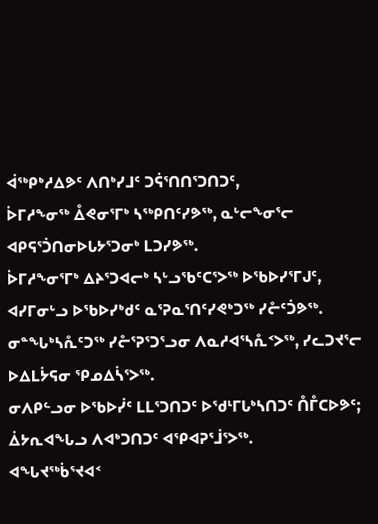ᐋᖅᑭᒃᓱᐃᕗᑦ ᐱᑎᒃᓯᒧᑦ ᑐᕌᕐᑎᑎᕐᑐᑎᑐᑦ,
ᐆᒥᓱᖕᓂᖅ ᐂᕙᓂᕐᒥᒃ ᓴᖅᑭᑎᑦᓯᕗᖅ, ᓇᒡᓕᖕᓂᕐᓕ ᐊᑭᕋᕐᑑᑎᓂᐅᒐᔭᕐᑐᓂᒃ ᒪᑐᓯᕗᖅ.
ᐆᒥᓱᖕᓂᕐᒥᒃ ᐃᔨᕐᑐᐊᓕᒃ ᓴᒡᓗᖃᑦᑕᕐᐳᖅ ᐅᖃᐅᓯᕐᒥᒍᑦ, ᐊᓯᒥᓂᒡᓗ ᐅᖃᐅᓯᒃᑯᑦ ᓇᕐᕈᓇᕐᑎᑦᓯᕙᒃᑐᖅ ᓯᓔᑦᑑᕗᖅ.
ᓂᓐᖓᒃᓴᕅᑦᑐᖅ ᓯᓔᕐᕈᕐᑐᕐᓗᓂ ᐱᓇᓱᐊᕐᓴᕅᑉᐳᖅ, ᓯᓚᑐᔪᕐᓕ ᐅᐃᒪᔮᕋᓂ ᕿᓄᐃᓵᕐᐳᖅ.
ᓂᐱᑭᓪᓗᓂ ᐅᖃᐅᓰᑦ ᒪᒪᕐᑐᑎᑐᑦ ᐅᖁᒻᒥᒐᒃᓴᑎᑐᑦ ᑍᒤᑕᐅᕗᑦ; ᐄᔭᕆᐊᖓᓗ ᐱᐊᒃᑐᑎᑐᑦ ᐊᕿᐊᕈᕐᒨᕐᐳᖅ.
ᐊᖓᔪᖅᑳᕐᔪᐊᑉ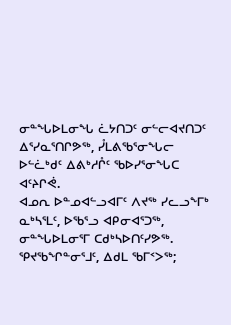ᓂᓐᖓᐅᒪᓂᖓ ᓛᔭᑎᑐᑦ ᓂᓪᓕᐊᔪᑎᑐᑦ ᐃᕐᓯᓇᕐᑎᒋᕗᖅ, ᓮᒪᕕᖃᕐᓂᖓᓕ ᐅᓪᓛᒃᑯᑦ ᐃᕕᒃᓱᒊᑦ ᖃᐅᓯᕐᓂᖓᑕ ᐊᑦᔨᒋᕚ.
ᐊᓄᕆ ᐅᓐᓄᐊᓪᓗᐊᒥᑦ ᐱᔪᖅ ᓯᓚᓗᖕᒥᒃ ᓇᒃᓴᕐᒪᑦ, ᐅᖃᕐᓗ ᐊᑭᓂᐊᕐᑐᖅ, ᓂᓐᖓᐅᒪᓂᕐᒥ ᑕᑯᒃᓴᐅᑎᑦᓯᕗᖅ.
ᕿᔪᖃᖏᓐᓂᕐᒧᑦ, ᐃᑯᒪ ᖃᒥᑉᐳᖅ;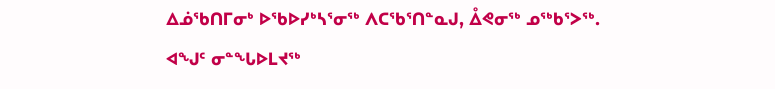ᐃᓅᖃᑎᒥᓂᒃ ᐅᖃᐅᓯᒃᓴᕐᓂᖅ ᐱᑕᖃᕐᑎᓐᓇᒍ, ᐂᕙᓂᖅ ᓄᖅᑲᕐᐳᖅ.
ᐊᖑᑦ ᓂᓐᖓᐅᒪᔪᖅ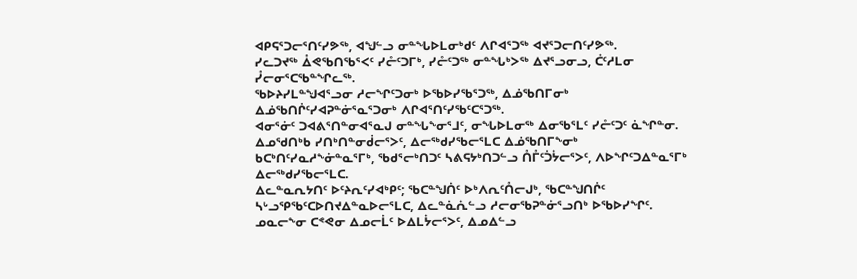ᐊᑭᕋᕐᑐᓕᕐᑎᑦᓯᕗᖅ, ᐊᖑᓪᓗ ᓂᓐᖓᐅᒪᓂᒃᑯᑦ ᐱᒋᐊᕐᑐᖅ ᐊᔪᕐᑐᓕᑎᑦᓯᕗᖅ.
ᓯᓚᑐᔪᖅ ᐂᕙᖃᑎᖃᕐᐸᑦ ᓯᓔᑦᑐᒥᒃ, ᓯᓔᑦᑐᖅ ᓂᓐᖓᒃᐳᖅ ᐃᔪᕐᓗᓂᓗ, ᑖᑦᓱᒪᓂ ᓮᓕᓂᕐᑕᖃᓐᖏᓚᖅ.
ᖃᐅᔨᓯᒪᓐᖑᐊᕐᓗᓂ ᓱᓕᖏᑦᑐᓂᒃ ᐅᖃᐅᓯᖃᕐᑐᖅ, ᐃᓅᖃᑎᒥᓂᒃ ᐃᓅᖃᑎᒌᑦᓯᐊᕈᓐᓃᕐᓇᕐᑐᓂᒃ ᐱᒋᐊᕐᑎᑦᓯᖃᑦᑕᕐᑐᖅ.
ᐊᓂᕐᓃᑦ ᑐᐊᕕᕐᑎᓐᓂᐊᕐᓇᒍ ᓂᓐᖓᖕᓂᕐᒧᑦ, ᓂᖓᐅᒪᓂᖅ ᐃᓂᖃᕐᒪᑦ ᓯᓔᑦᑐᑦ ᓈᖏᓐᓂ.
ᐃᓄᖁᑎᒃᑲ ᓯᑎᒃᑎᓐᓂᑰᓕᕐᐳᑦ, ᐃᓕᖅᑯᓯᖃᓕᕐᒪᑕ ᐃᓅᖃᑎᒥᖕᓂᒃ ᑲᑕᒃᑎᑦᓯᓇᓱᖕᓃᓐᓇᕐᒥᒃ, ᖃᑯᕐᓕᒃᑎᑐᑦ ᓴᕕᕋᔭᒃᑎᑐᓪᓗ ᑍᒤᑦᑑᔮᓕᕐᐳᑦ, ᐱᐅᖏᑦᑐᐃᓐᓇᕐᒥᒃ ᐃᓕᖅᑯᓯᖃᓕᕐᒪᑕ.
ᐃᓚᓐᓇᕆᔭᑎᑦ ᐅᑦᔨᕆᑦᓯᐊᒃᑭᑦ; ᖃᑕᓐᖑᑏᑦ ᐅᒃᐱᕆᑦᑍᓕᒍᒃ, ᖃᑕᓐᖑᑎᒌᑦ ᓴᒡᓗᕿᖃᑦᑕᐅᑎᔪᐃᓐᓇᐅᓕᕐᒪᑕ, ᐃᓚᓐᓈᕇᓪᓗ ᓱᓕᓂᖃᕈᓐᓃᕐᓗᑎᒃ ᐅᖃᐅᓯᖏᑦ.
ᓄᓇᓕᖕᓂ ᑕᕝᕙᓂ ᐃᓄᓕᒫᑦ ᐅᐃᒪᔮᓕᕐᐳᑦ, ᐃᓄᐃᓪᓗ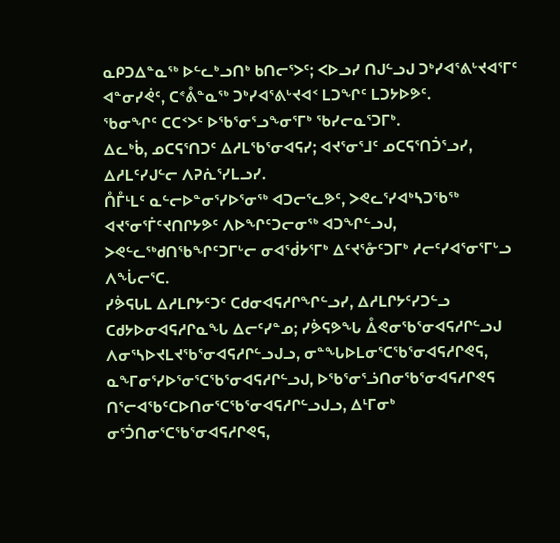ᓇᑭᑐᐃᓐᓇᖅ ᐅᓪᓚᒃᓗᑎᒃ ᑲᑎᓕᕐᐳᑦ; ᐸᐅᓗᓯ ᑎᒍᓪᓗᒍ ᑐᒃᓯᐊᕐᕕᒡᔪᐊᕐᒥᑦ ᐊᓐᓂᓯᕚᑦ, ᑕᕝᕔᓐᓇᖅ ᑐᒃᓯᐊᕐᕕᒡᔪᐊᑉ ᒪᑐᖏᑦ ᒪᑐᔭᐅᕗᑦ.
ᖃᓂᖏᑦ ᑕᑕᑉᐳᑦ ᐅᖃᕐᓂᕐᓗᖕᓂᕐᒥᒃ ᖃᓯᓕᓇᕐᑐᒥᒃ.
ᐃᓚᒃᑳ, ᓄᑕᕋᕐᑎᑐᑦ ᐃᓱᒪᖃᕐᓂᐊᕋᓯ; ᐊᔪᕐᓂᕐᒧᑦ ᓄᑕᕋᕐᑎᑑᕐᓗᓯ, ᐃᓱᒪᑦᓯᒍᓪᓕ ᐱᕈᕇᕐᓯᒪᓗᓯ.
ᑍᒤᒻᒪᑦ ᓇᓪᓕᐅᓐᓂᕐᓯᐅᕐᓂᖅ ᐊᑐᓕᕐᓚᕗᑦ, ᐳᕙᓚᕐᓯᐊᒃᓴᑐᖃᖅ ᐊᔪᕐᓂᕐᒦᑦᔪᑎᒋᔭᕗᑦ ᐱᐅᖏᑦᑐᓕᓂᖅ ᐊᑐᖏᓪᓗᒍ, ᐳᕙᓪᓚᖅᑯᑎᖃᖏᑦᑐᒥᒡᓕ ᓂᐊᖂᔭᕐᒥᒃ ᐃᑦᔪᕐᓁᑦᑐᒥᒃ ᓱᓕᑦᓯᐊᕐᓂᕐᒥᒡᓗ ᐱᖔᓕᕐᑕ.
ᓯᕘᕋᒐᒪ ᐃᓱᒪᒋᔭᑦᑐᑦ ᑕᑯᓂᐊᕋᓱᒋᖏᓪᓗᓯ, ᐃᓱᒪᒋᔭᑦᓯᑐᓪᓗ ᑕᑯᔭᐅᓂᐊᕋᓱᒋᓇᖓ ᐃᓕᑦᓯᓐᓄ; ᓯᕘᕋᕗᖓ ᐂᕙᓂᖃᕐᓂᐊᕋᓱᒋᓪᓗᒍ ᐱᓂᕐᓴᐅᔪᒪᔪᖃᕐᓂᐊᕋᓱᒋᓪᓗᒍᓗ, ᓂᓐᖓᐅᒪᓂᕐᑕᖃᕐᓂᐊᕋᓱᒋᕙᕋ, ᓇᖕᒥᓂᕐᓯᐅᕐᓂᕐᑕᖃᕐᓂᐊᕋᓱᒋᓪᓗᒍ, ᐅᖃᕐᓂᕐᓘᑎᓂᖃᕐᓂᐊᕋᓱᒋᕙᕋ ᑎᕐᓕᐊᖃᑦᑕᐅᑎᓂᕐᑕᖃᕐᓂᐊᕋᓱᒋᓪᓗᒍᓗ, ᐃᒻᒥᓂᒃ ᓂᕐᑑᑎᓂᕐᑕᖃᕐᓂᐊᕋᓱᒋᕙᕋ,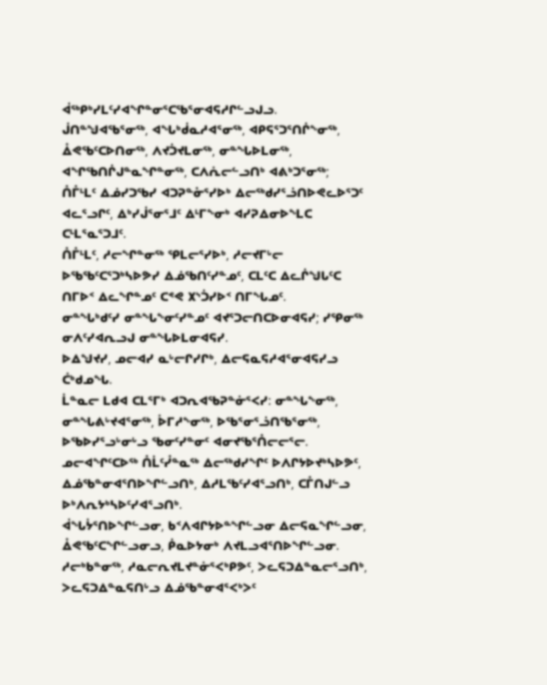ᐋᖅᑭᒃᓯᒪᑦᓯᐊᖏᓐᓂᕐᑕᖃᕐᓂᐊᕋᓱᒋᓪᓗᒍᓗ.
ᒎᑎᓐᖑᐊᖃᕐᓂᖅ, ᐊᖓᒃᑰᓇᓱᐊᕐᓂᖅ, ᐊᑭᕋᕐᑐᕐᑎᒌᖕᓂᖅ, ᐂᕙᖃᑦᑕᐅᑎᓂᖅ, ᐱᔪᑑᔪᒪᓂᖅ, ᓂᓐᖓᐅᒪᓂᖅ, ᐊᖏᖃᑎᒌᒍᓐᓇᖏᓐᓂᖅ, ᑕᐱᕇᓕᓪᓗᑎᒃ ᐊᕕᒃᑐᕐᓂᖅ;
ᑍᒤᒻᒪᑦ ᐃᓅᓯᑐᖃᓯ ᐊᑐᕈᓐᓁᕐᓯᐅᒃ ᐃᓕᖅᑯᓯᕐᓘᑎᐅᕙᓚᐅᕐᑐᑦ ᐊᓚᕐᓗᒋᑦ, ᐃᒃᓯᒎᕐᓂᕐᒧᑦ ᐃᒻᒥᖕᓂᒃ ᐊᓯᕈᐃᓂᐅᖕᒪᑕ ᑕᒻᒪᕐᓇᕐᑐᒧᑦ.
ᑍᒤᒻᒪᑦ, ᓱᓕᖏᓐᓂᖅ ᕿᒪᓕᕐᓯᐅᒃ, ᓱᓕᔪᒥᒡᓕ ᐅᖃᖃᑦᑕᕐᑐᒃᓴᐅᕗᓯ ᐃᓅᖃᑎᑦᓯᓐᓄᑦ, ᑕᒪᑦᑕ ᐃᓚᒌᖑᒐᑦᑕ ᑎᒥᐅᑉ ᐃᓚᖏᓐᓄᑦ ᑕᕝᕙ ᙭ᔅᑑᓯᐅᑉ ᑎᒥᖓᓄᑦ.
ᓂᓐᖓᒃᑯᑦᓯ ᓂᓐᖓᖕᓂᑦᓯᓐᓄᑦ ᐊᔪᕐᑐᓕᑎᑕᐅᓂᐊᕋᓯ; ᓯᕿᓂᖅ ᓂᐱᑦᓯᐊᕆᓗᒍ ᓂᓐᖓᐅᒪᓂᐊᕋᓯ.
ᐅᐃᖑᔪᓯ, ᓄᓕᐊᓯ ᓇᒡᓕᒋᓯᒋᒃ, ᐃᓕᕋᓇᕋᓱᐊᕐᓂᐊᕋᓯᓗ ᑖᒃᑯᓄᖓ.
ᒫᓐᓇᓕ ᒪᑯᐊ ᑕᒪᕐᒥᒃ ᐊᑐᕆᐊᖃᕈᓐᓃᕐᐸᓯ: ᓂᓐᖓᖕᓂᖅ, ᓂᓐᖓᕕᒡᔪᐊᕐᓂᖅ, ᐆᒥᓱᖕᓂᖅ, ᐅᖃᕐᓂᕐᓘᑎᖃᕐᓂᖅ, ᐅᖃᐅᓯᕐᓗᒡᓂᒡᓗ ᖃᓂᑦᓯᓐᓂᑦ ᐊᓂᔪᖃᕐᑍᓕᓕᕐᓕ.
ᓄᓕᐊᖏᑦᑕᐅᖅ ᑍᒫᑦᓮᓐᓇᖅ ᐃᓕᖅᑯᓯᖏᑦ ᐅᐱᒋᔭᐅᔪᒃᓴᐅᕗᑦ, ᐃᓅᖃᓐᓂᐊᕐᑎᐅᖏᓪᓗᑎᒃ, ᐃᓱᒪᖃᑦᓯᐊᕐᓗᑎᒃ, ᑕᒤᑎᒍᓪᓗ ᐅᒃᐱᕆᔭᒃᓴᐅᑦᓯᐊᕐᓗᑎᒃ.
ᐋᖓᔮᕐᑎᐅᖏᓪᓗᓂ, ᑲᑉᐱᐊᒋᔭᐅᓐᖏᓪᓗᓂ ᐃᓕᕋᓇᖏᓪᓗᓂ, ᐂᕙᖃᑦᑕᖏᓪᓗᓂᓗ, ᑮᓇᐅᔭᓂᒃ ᐱᔪᒪᓗᐊᕐᑎᐅᖏᓪᓗᓂ.
ᓱᓕᒃᑲᓐᓂᖅ, ᓱᓇᓕᕆᔪᒪᔪᓐᓃᕐᐸᒃᑭᕗᑦ, ᐳᓚᕋᑐᐃᓐᓇᓕᕐᓗᑎᒃ, ᐳᓚᕋᑐᐃᓐᓇᕋᑎᒡᓗ ᐃᓅᖃᓐᓂᐊᕐᐸᒃᐳᑦ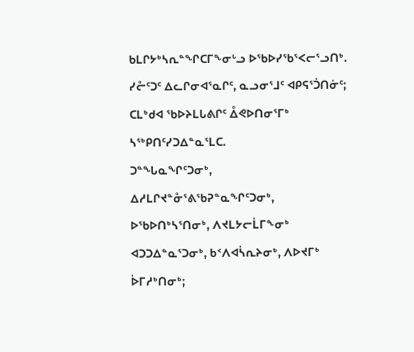ᑲᒪᒋᔭᒃᓴᕆᓐᖏᑕᒥᖕᓂᒡᓗ ᐅᖃᐅᓯᖃᕐᐸᓕᕐᓗᑎᒃ.
ᓯᓔᑦᑐᑦ ᐃᓚᒋᓂᐊᕐᓇᒋᑦ, ᓇᓗᓂᕐᒧᑦ ᐊᑭᕋᕐᑑᑎᓃᑦ; ᑕᒪᒃᑯᐊ ᖃᐅᔨᒪᒐᕕᒋᑦ ᐂᕙᐅᑎᓂᕐᒥᒃ ᓴᖅᑭᑎᑦᓯᑐᐃᓐᓇᕐᒪᑕ.
ᑐᓐᖓᓇᖏᑦᑐᓂᒃ, ᐃᓱᒪᒋᔪᓐᓁᕐᕕᖃᕈᓐᓇᖏᑦᑐᓂᒃ, ᐅᖃᐅᑎᒃᓴᕐᑎᓂᒃ, ᐱᔪᒪᔭᓕᒫᒥᖕᓂᒃ ᐊᑐᑐᐃᓐᓇᕐᑐᓂᒃ, ᑲᑉᐱᐊᓵᕆᔨᓂᒃ, ᐱᐅᔪᒥᒃ ᐆᒥᓱᒃᑎᓂᒃ;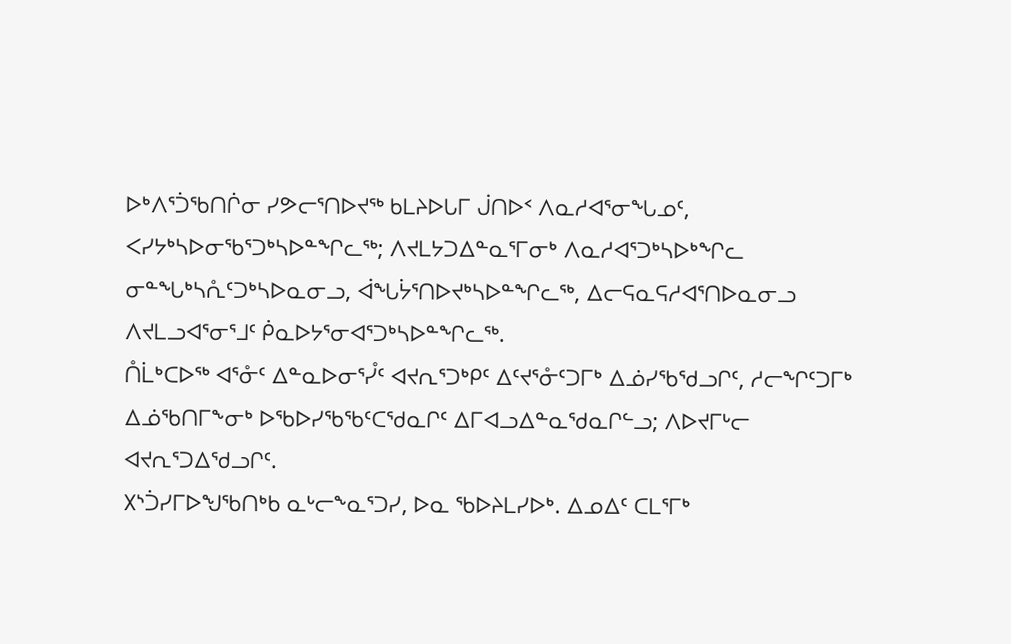ᐅᒃᐱᕐᑑᖃᑎᒌᓂ ᓯᕗᓕᕐᑎᐅᔪᖅ ᑲᒪᔨᐅᒐᒥ ᒎᑎᐅᑉ ᐱᓇᓱᐊᕐᓂᖓᓄᑦ, ᐸᓯᔭᒃᓴᐅᓂᖃᕐᑐᒃᓴᐅᓐᖏᓚᖅ; ᐱᔪᒪᔭᑐᐃᓐᓇᕐᒥᓂᒃ ᐱᓇᓱᐊᕐᑐᒃᓴᐅᒃᖏᓚ ᓂᓐᖓᒃᓴᕅᑦᑐᒃᓴᐅᓇᓂᓗ, ᐋᖓᔮᕐᑎᐅᔪᒃᓴᐅᓐᖏᓚᖅ, ᐃᓕᕋᓇᕋᓱᐊᕐᑎᐅᓇᓂᓗ ᐱᔪᒪᓗᐊᕐᓂᕐᒧᑦ ᑮᓇᐅᔭᕐᓂᐊᕐᑐᒃᓴᐅᓐᖏᓚᖅ.
ᑍᒫᒃᑕᐅᖅ ᐊᕐᓁᑦ ᐃᓐᓇᐅᓂᕐᓮᑦ ᐊᔪᕆᕐᑐᒃᑭᑦ ᐃᑦᔪᕐᓁᑦᑐᒥᒃ ᐃᓅᓯᖃᖁᓗᒋᑦ, ᓱᓕᖏᑦᑐᒥᒃ ᐃᓅᖃᑎᒥᖕᓂᒃ ᐅᖃᐅᓯᖃᖃᑦᑕᖁᓇᒋᑦ ᐃᒥᐊᓗᐃᓐᓇᖁᓇᒋᓪᓗ; ᐱᐅᔪᒥᒡᓕ ᐊᔪᕆᕐᑐᐃᖁᓗᒋᑦ.
᙭ᔅᑑᓯᒥᐅᖑᖃᑎᒃᑲ ᓇᒡᓕᖕᓇᕐᑐᓯ, ᐅᓇ ᖃᐅᔨᒪᓯᐅᒃ. ᐃᓄᐃᑦ ᑕᒪᕐᒥᒃ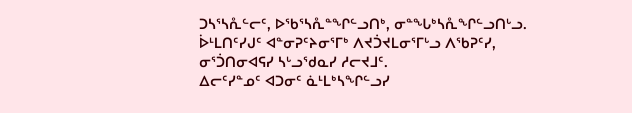ᑐᓴᕐᓴᕅᓪᓕᑦ, ᐅᖃᕐᓴᕅᓐᖏᓪᓗᑎᒃ, ᓂᓐᖓᒃᓴᕅᖏᓪᓗᑎᒡᓗ.
ᐆᒻᒪᑎᑦᓯᒍᑦ ᐊᓐᓂᕈᑦᔨᓂᕐᒥᒃ ᐱᔪᑑᔪᒪᓂᕐᒥᒡᓗ ᐱᖃᕈᑦᓯ, ᓂᕐᑑᑎᓂᐊᕋᓯ ᓴᒡᓗᖁᓇᓯ ᓱᓕᔪᒧᑦ.
ᐃᓕᑦᓯᓐᓄᑦ ᐊᑐᓂᑦ ᓈᒻᒪᒃᓴᖏᓪᓗᓯ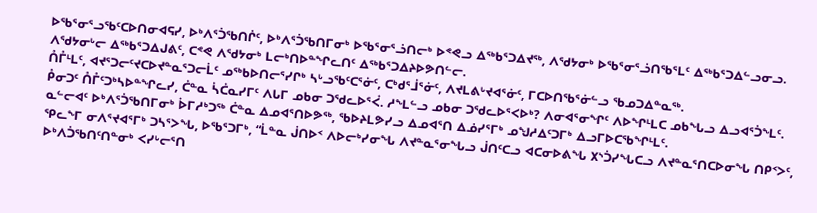ᐅᖃᕐᓂᕐᓗᖃᑦᑕᐅᑎᓂᐊᕋᓯ, ᐅᒃᐱᕐᑑᖃᑎᒌᑦ, ᐅᒃᐱᕐᑑᖃᑎᒥᓂᒃ ᐅᖃᕐᓂᕐᓘᑎᓕᒃ ᐅᕝᕙᓗ ᐃᖅᑲᕐᑐᐃᔪᖅ, ᐱᖁᔭᓂᒃ ᐅᖃᕐᓂᕐᓘᑎᖃᕐᒪᑦ ᐃᖅᑲᕐᑐᐃᓪᓗᓂᓗ. ᐱᖁᔭᓂᒡᓕ ᐃᖅᑲᕐᑐᐃᒍᕕᑦ, ᑕᕝᕙ ᐱᖁᔭᓂᒃ ᒪᓕᒃᑎᐅᓐᖏᓚᑎᑦ ᐃᖅᑲᕐᑐᐃᔨᐅᕗᑎᓪᓕ.
ᑍᒤᒻᒪᑦ, ᐊᔪᕐᑐᓕᑦᔪᑕᐅᔪᓐᓇᕐᑐᓕᒫᑦ ᓄᖅᑲᐅᑎᓕᕐᓯᒋᒃ ᓴᒡᓗᖃᑦᑕᕐᓃᑦ, ᑕᒃᑯᕐᒨᕐᓃᑦ, ᐱᔪᒪᕕᒡᔪᐊᕐᓃᑦ, ᒥᑕᐅᑎᖃᕐᓃᓪᓗ ᖃᓄᑐᐃᓐᓇᖅ.
ᑬᓂᑐᑦ ᑍᒤᑦᑐᒃᓴᐅᓐᖏᓚᓯ, ᑖᓐᓇ ᓵᑖᓇᓯᒥᑦ ᐱᒐᒥ ᓄᑲᓂ ᑐᖁᓚᐅᕐᐹ. ᓱᖕᒪᓪᓗ ᓄᑲᓂ ᑐᖁᓚᐅᕐᐸᐅᒃ? ᐱᓂᐊᕐᓂᖏᑦ ᐱᐅᖏᒻᒪᑕ ᓄᑲᖓᓗ ᐃᓗᐊᕐᑑᖕᒪᑦ.
ᓇᓪᓕᐊᑦ ᐅᒃᐱᕐᑑᖃᑎᒥᓂᒃ ᐆᒥᓱᒃᑐᖅ ᑖᓐᓇ ᐃᓄᐊᕐᑎᐅᕗᖅ, ᖃᐅᔨᒪᕗᓯᓗ ᐃᓄᐊᕐᑎ ᐃᓅᓯᕐᒥᒃ ᓄᖑᓱᐃᑦᑐᒥᒃ ᐃᓗᒥᐅᑕᖃᖏᒻᒪᑦ.
ᕿᓚᖕᒥ ᓂᐱᕐᔪᐊᕐᒥᒃ ᑐᓴᕐᐳᖓ, ᐅᖃᕐᑐᒥᒃ, “ᒫᓐᓇ ᒎᑎᐅᑉ ᐱᐅᓕᒃᓯᓂᖓ ᐱᔪᓐᓇᕐᓂᖓᓗ ᒎᑎᑦᑕᓗ ᐊᑕᓂᐅᕕᖓ ᙭ᔅᑑᓯᖓᑕᓗ ᐱᔪᓐᓇᕐᑎᑕᐅᓂᖓ ᑎᑭᑉᐳᑦ, ᐅᒃᐱᑑᖃᑎᑦᑎᓐᓂᒃ ᐸᓯᒡᓕᕐᑎ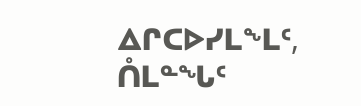ᐃᒋᑕᐅᓯᒪᖕᒪᑦ, ᑍᒪᓐᖓᑦ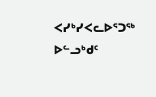ᐸᓯᒃᓯᐸᓚᐅᕐᑐᖅ ᐅᓪᓗᒃᑯᑦ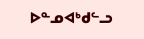ᐅᓐᓄᐊᒃᑯᓪᓗ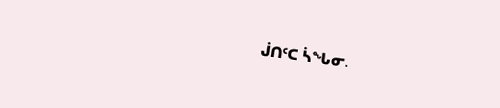ᒎᑎᑦᑕ ᓵᖓᓂ.